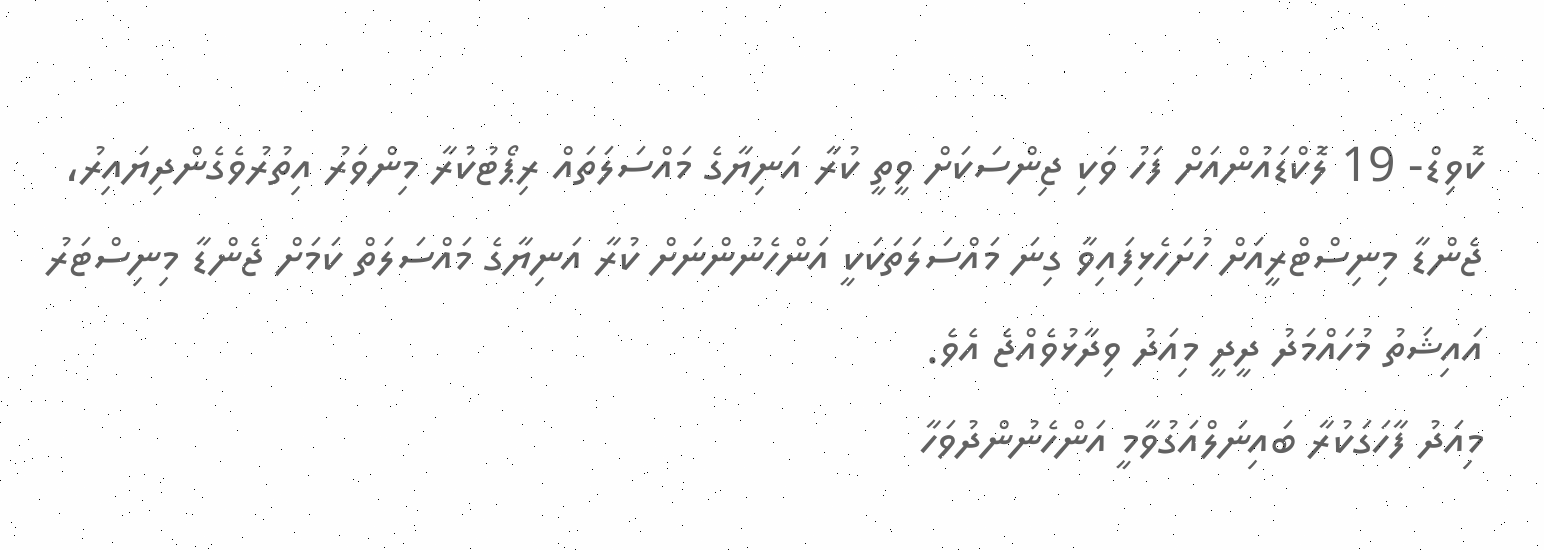ކޮވިޑް- 19 ލޮކްޑައުންއަށް ފަހު ވަކި ޖިންސަކަށް ވީތީ ކުރާ އަނިޔާގެ މައްސަލަތައް ރިޕޯޓުކުރާ މިންވަރު އިތުރުވެގެންދިޔައިރު، ޖެންޑާ މިނިސްޓްރީއަށް ހުށަހެޅިފައިވާ ގިނަ މައްސަލަތަކަކީ އަންހެނުންނަށް ކުރާ އަނިޔާގެ މައްސަލަތް ކަމަށް ޖެންޑާ މިނިސްޓަރު އައިޝަތު މުހައްމަދު ދީދީ މިއަދު ވިދާޅުވެއްޖެ އެވެ.
މިއަދު ފާހަގަކުރާ ބައިނަލްއަގުވާމީ އަންހެނުންދުވަހާ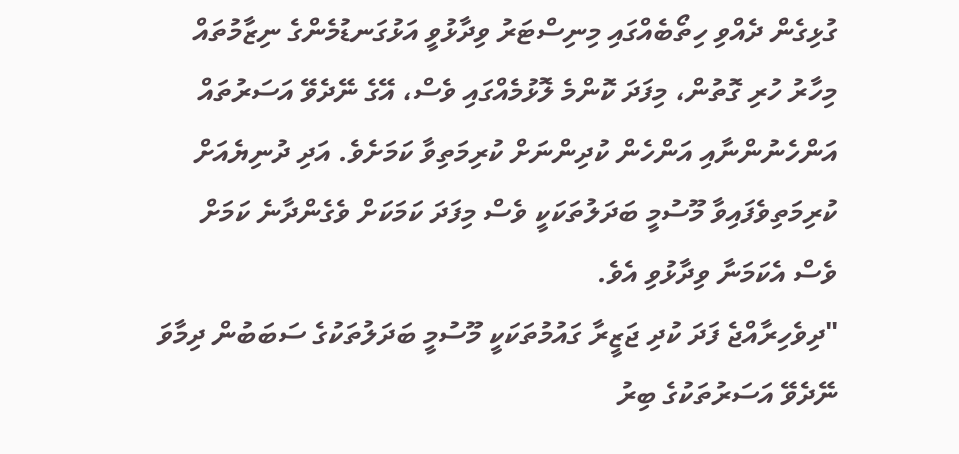ގުޅިގެން ދެއްވި ހިތޯބެއްގައި މިނިސްޓަރު ވިދާޅުވީ އަޅުގަނޑުމެންގެ ނިޒާމުތައް މިހާރު ހުރި ގޮތުން، މިފަދަ ކޮންމެ ލޮޅުމެއްގައި ވެސް، އޭގެ ނޭދެވޭ އަސަރުތައް އަންހެނުންނާއި އަންހެން ކުދިންނަށް ކުރިމަތިވާ ކަމަށެވެ. އަދި ދުނިޔެއަށް ކުރިމަތިވެފައިވާ މޫސުމީ ބަދަލުތަކަކީ ވެސް މިފަދަ ކަމަކަށް ވެގެންދާނެ ކަމަށް ވެސް އެކަމަނާ ވިދާޅުވި އެވެ.
"ދިވެހިރާއްޖެ ފަދަ ކުދި ޖަޒީރާ ގައުމުތަކަކީ މޫސުމީ ބަދަލުތަކުގެ ސަބަބުން ދިމާވަ ނޭދެވޭ އަސަރުތަކުގެ ބިރު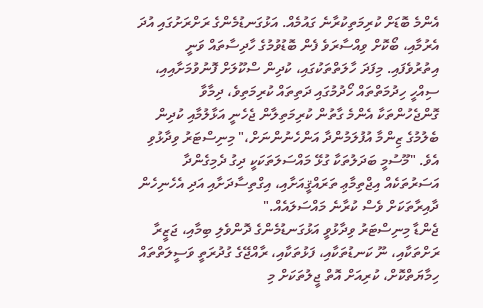އެންމެ ބޮޑަށް ކުރިމަތިކުރާނެ ގައުމެއް. އަޅުގަނޑުމެންގެ ރަށްރަށުގައި އުދަ އެރުމާއި، ބޯކޮށް ވިއްސާރަވެ ފެން ބޮޑުވުމުގެ ހާދިސާތައް ވަނީ އިތުރުވެފައި. މިފަދަ ހާލަތްތަކުގައި، ކުދިން ސްކޫލަށް ފޮނުވުމަށާއިއި، ސިއްހީ ހިދުމަތްތައް ހޯދުމުގައި ދަތިތައް ކުރިމަތިވެ، ދިމާވާ ގޮންޖެހުންތަކާ އެންމެ ގާތުން ކުރިމަތިލާން ޖެހެނީ އަޅާލުމާއި ކުދިން ބެލުމުގެ ޒިންމާ އުފުލަމުންދާ އަންހެނުންނަށް،" މިނިސްޓަރު ވިދާޅުވި އެވެ. "މޫސުމީ ބަދަލުތަކާ ގުޅޭ މައްސަލަތަކަކީ ދިގު ދެމިގެންދާ އަސަރުތަކެއް އިޖްތިމާޢި ތަރައްޤީއަށާއި، އިގްތިސާދަށާއި އަދި އެހެނިހެން ދާއިރާތަކަށް ވެސް ކުރާނެ މައްސަލައެއް."
ޖެންޑާ މިނިސްޓަރު ވިދާޅުވީ އަޅުގަނޑުމެންގެ ދޮންވެލި ބިމާއި، ޖަޒީރާ ރަށްތަކާއި، ނޫ ކަނޑުތަކާއި، ފަޅުތަކާއި، ރާއްޖޭގެ ގުދުރަތީ ވަސީލަތްތައް ހިމާޔަތްކޮށް، ކުރިއަށް އޮތް ޖީލުތަކަށް މި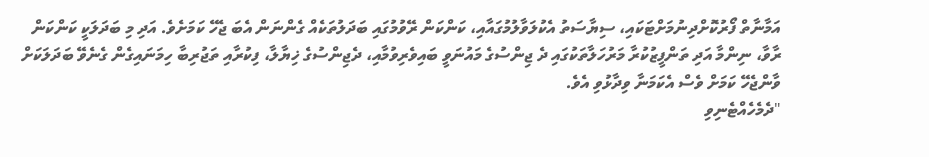އަމާނާތް ފޯރުކޮށްދިނުމަށްޓަކައި، ސިޔާސަތު އެކުލަވާލުމުގައާއި، ކަންކަން ރޭވުމުގައި ބަދަލުތަކެއް ގެންނަން އެބަ ޖެހޭ ކަމަށެވެ. އަދި މި ބަދަލަކީ ކަންކަން ރާވާ، ނިންމާ އަދި ތަންފީޒުކުރާ މަރުހަލާތަކުގައި ދެ ޖިންސުގެ މައުނަވީ ބައިވެރިވުމާއި، ދެޖިންސުގެ ޚިޔާލާ، ފިކުރާއި ތަޖުރިބާ ހިމަނައިގެން ގެނެވޭ ބަދަލަކަށް ވާންޖެހޭ ކަމަށް ވެސް އެކަމަނާ ވިދާޅުވި އެވެ.
"ދެމެހެއްޓެނިވި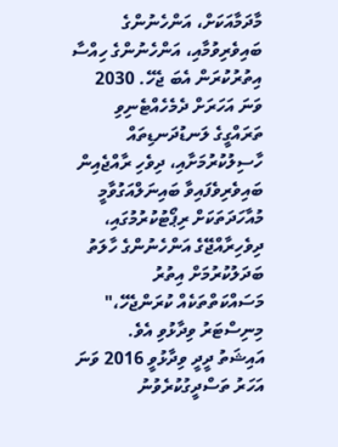މާދަމާއަކަށް، އަންހެނުންގެ ބައިވެރިވުމާއި، އަންހެނުންގެ ހިއްސާ އިތުރުކުރަން އެބަ ޖެހޭ. 2030 ވަނަ އަހަރަށް ދެމެހެއްޓެނިވި ތަރައްގީގެ ލަނޑުދަނޑިތައް ހާސިލުކުރުމަށާއި، ދިވެހި ރާއްޖެއިން ބައިވެރިވެފައިވާ ބައިނަލްއަގުވާމީ މުއާހަދަތަކަށް ރިޕޯޓުކުރުމުގައި، ދިވެހިރާއްޖޭގެ އަންހެނުންގެ ހާލަތު ބަދަލުކުރުމަށް އިތުރު މަސައްކަތްތަކެއް ކުރަންޖެހޭ،" މިނިސްޓަރު ވިދާޅުވި އެވެ.
އައިޝަތު ދީދީ ވިދާޅުވީ 2016 ވަނަ އަހަރު ތަސްދީގުކުރެވުނު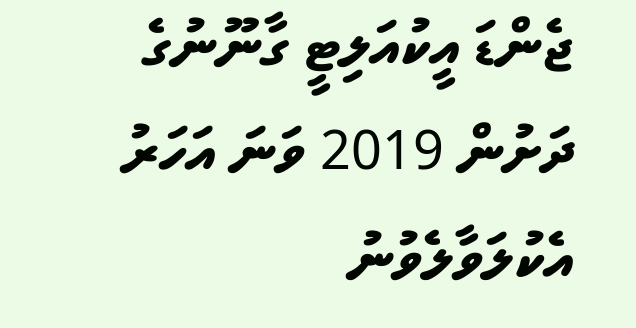ޖެންޑަ އީކުއަލިޓީ ގާނޫނުގެ ދަށުން 2019 ވަނަ އަހަރު އެކުލަވާލެވުނު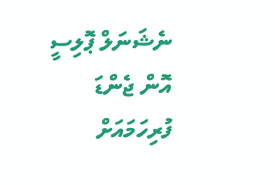ނެޝަނަލް ޕޮލިސީ އޮން ޖެންޑަ ފުރިހަމައަށް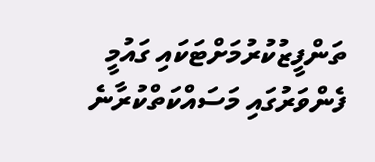ތަންފީޒުކުރުމަށްޓަކައި ގައުމީ ފެންވަރުގައި މަސައްކަތްކުރާނެ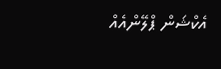އެކްޝަން ޕްލޭންއެއް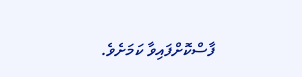ފާސްކޮށްފައިވާ ކަމަށެވެ.